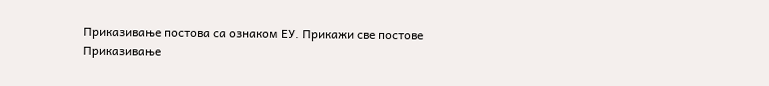Приказивање постова са ознаком ЕУ. Прикажи све постове
Приказивање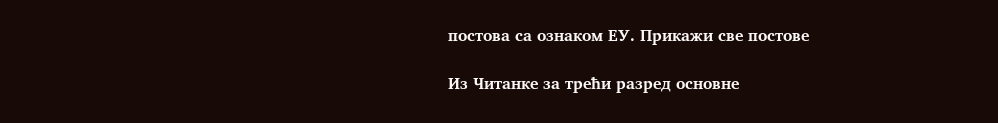постова са ознаком ЕУ. Прикажи све постове

Из Читанке за трећи разред основне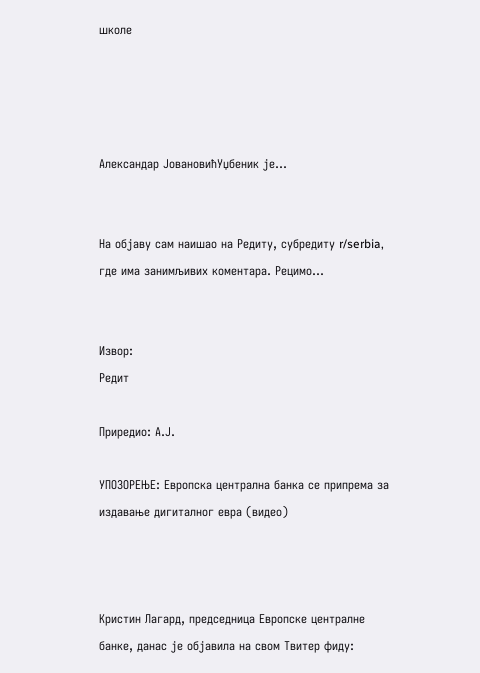школе




Александар ЈовановићУџбеник је…


На објаву сам наишао на Редиту, субредиту r/serbia, где има занимљивих коментара. Рецимо…


Извор:
Редит

Приредио: А.Ј.

УПОЗОРЕЊЕ: Европска централна банка се припрема за издавање дигиталног евра (видео)



Кристин Лагард, председница Европске централне банке, данас је објавила на свом Твитер фиду: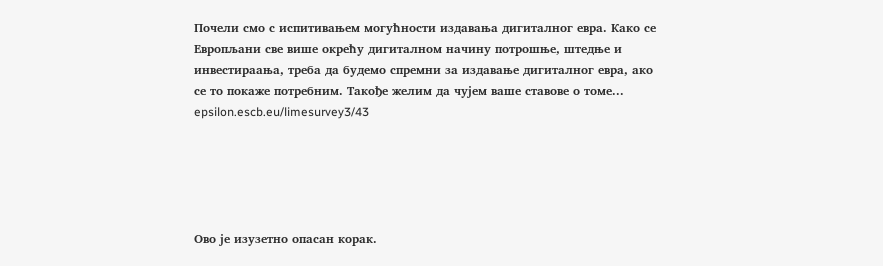Почели смо с испитивањем могућности издавања дигиталног евра. Како се Европљани све више окрећу дигиталном начину потрошње, штедње и инвестираања, треба да будемо спремни за издавање дигиталног евра, ако се то покаже потребним. Такође желим да чујем ваше ставове о томе...
epsilon.escb.eu/limesurvey3/43





Ово је изузетно опасан корак.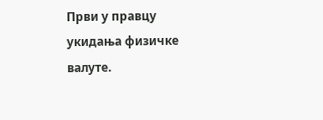Први у правцу укидања физичке валуте.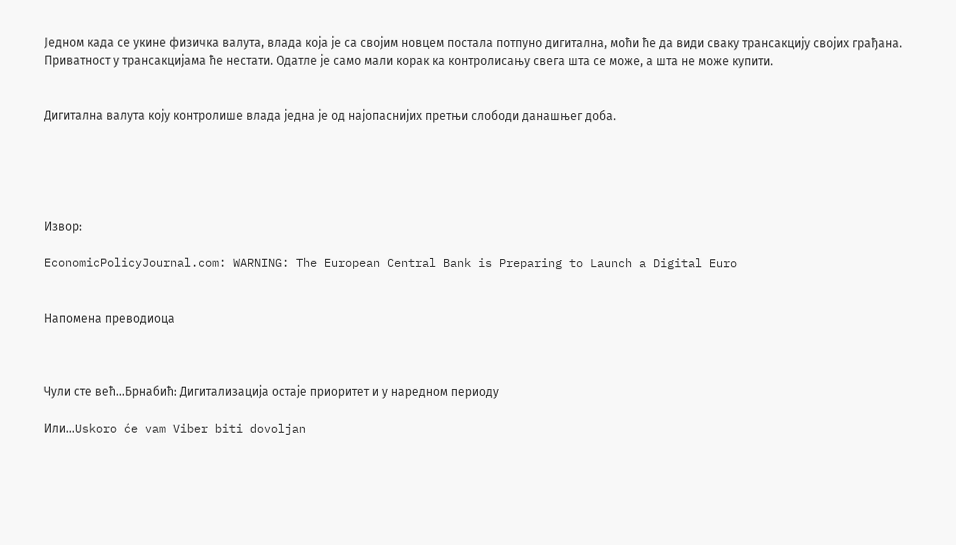Једном када се укине физичка валута, влада која је са својим новцем постала потпуно дигитална, моћи ће да види сваку трансакцију својих грађана. Приватност у трансакцијама ће нестати. Одатле је само мали корак ка контролисању свега шта се може, а шта не може купити.


Дигитална валута коју контролише влада једна је од најопаснијих претњи слободи данашњег доба.





Извор:

EconomicPolicyJournal.com: WARNING: The European Central Bank is Preparing to Launch a Digital Euro


Напомена преводиоца



Чули сте већ...Брнабић: Дигитализација остаје приоритет и у наредном периоду

Или...Uskoro će vam Viber biti dovoljan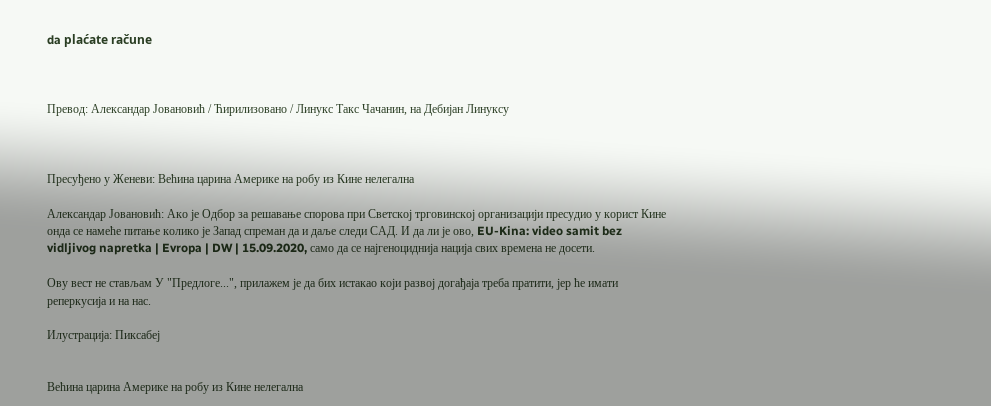da plaćate račune



Превод: Александар Јовановић / Ћирилизовано / Линукс Такс Чачанин, на Дебијан Линуксу



Пресуђено у Женеви: Већина царина Америке на робу из Кине нелегална

Александар Јовановић: Ако је Одбор за решавање спорова при Светској трговинској организацији пресудио у корист Кине онда се намеће питање колико је Запад спреман да и даље следи САД. И да ли је ово, EU-Kina: video samit bez vidljivog napretka | Evropa | DW | 15.09.2020, само да се најгеноциднија нација свих времена не досети.

Ову вест не стављам У "Предлоге...", прилажем је да бих истакао који развој догађаја треба пратити, јер ће имати реперкусија и на нас.

Илустрација: Пиксабеј


Већина царина Америке на робу из Кине нелегална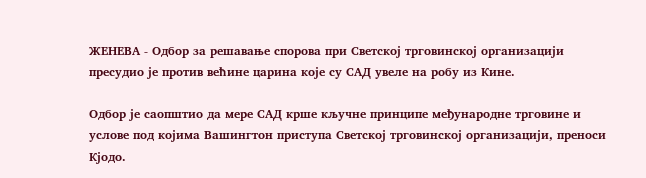ЖЕНЕВА - Одбор за решавање спорова при Светској трговинској организацији пресудио је против већине царина које су САД увеле на робу из Кине.

Одбор је саопштио да мере САД крше кључне принципе међународне трговине и услове под којима Вашингтон приступа Светској трговинској организацији, преноси Кјодо.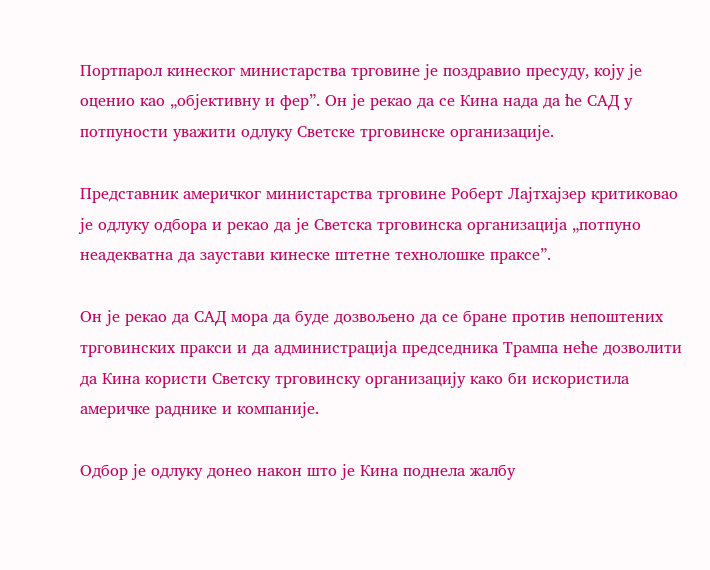Портпарол кинеског министарства трговине је поздравио пресуду, коју је оценио као „објективну и фер”. Он је рекао да се Кина нада да ће САД у потпуности уважити одлуку Светске трговинске организације.

Представник америчког министарства трговине Роберт Лајтхајзер критиковао је одлуку одбора и рекао да је Светска трговинска организација „потпуно неадекватна да заустави кинеске штетне технолошке праксе”.

Он је рекао да САД мора да буде дозвољено да се бране против непоштених трговинских пракси и да администрација председника Трампа неће дозволити да Кина користи Светску трговинску организацију како би искористила америчке раднике и компаније.

Одбор је одлуку донео након што је Кина поднела жалбу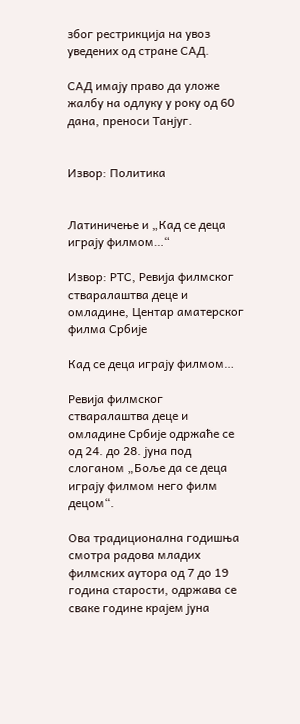због рестрикција на увоз уведених од стране САД.

САД имају право да уложе жалбу на одлуку у року од 60 дана, преноси Танјуг.


Извор: Политика


Латиничење и „Кад се деца играју филмом…“

Извор: РТС, Ревија филмског стваралаштва деце и омладине, Центар аматерског филма Србије

Кад се деца играју филмом…

Ревија филмског стваралаштва деце и омладине Србије одржаће се од 24. до 28. јуна под слоганом „Боље да се деца играју филмом него филм децом“.

Ова традиционална годишња смотра радова младих филмских аутора од 7 до 19 година старости, одржава се сваке године крајем јуна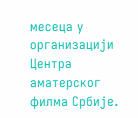месеца у организацији Центра аматерског филма Србије.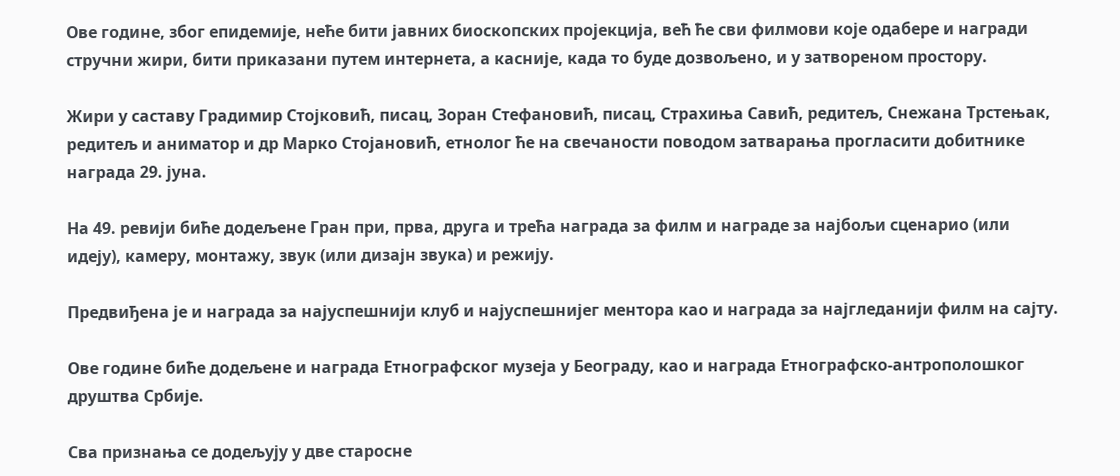Ове године, због епидемије, неће бити јавних биоскопских пројекција, већ ће сви филмови које одабере и награди стручни жири, бити приказани путем интернета, а касније, када то буде дозвољено, и у затвореном простору.

Жири у саставу Градимир Стојковић, писац, Зоран Стефановић, писац, Страхиња Савић, редитељ, Снежана Трстењак, редитељ и аниматор и др Марко Стојановић, етнолог ће на свечаности поводом затварања прогласити добитнике награда 29. јуна.

На 49. ревији биће додељене Гран при, прва, друга и трећа награда за филм и награде за најбољи сценарио (или идеју), камеру, монтажу, звук (или дизајн звука) и режију.

Предвиђена је и награда за најуспешнији клуб и најуспешнијег ментора као и награда за најгледанији филм на сајту.

Ове године биће додељене и награда Етнографског музеја у Београду, као и награда Етнографско-антрополошког друштва Србије.

Сва признања се додељују у две старосне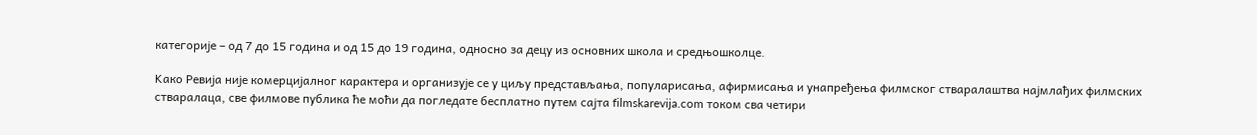категорије – од 7 до 15 година и од 15 до 19 година, односно за децу из основних школа и средњошколце.

Kако Ревија није комерцијалног карактера и организује се у циљу представљања, популарисања, афирмисања и унапређења филмског стваралаштва најмлађих филмских стваралаца, све филмове публика ће моћи да погледате бесплатно путем сајта filmskarevija.com током сва четири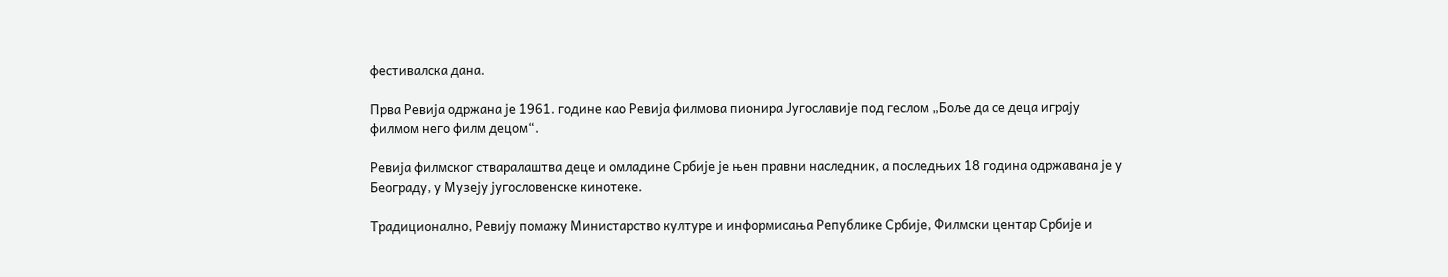фестивалска дана.

Прва Ревија одржана је 1961. године као Ревија филмова пионира Југославије под геслом „Боље да се деца играју филмом него филм децом“.

Ревија филмског стваралаштва деце и омладине Србије је њен правни наследник, а последњих 18 година одржавана је у Београду, у Музеју југословенске кинотеке.

Традиционално, Ревију помажу Министарство културе и информисања Републике Србије, Филмски центар Србије и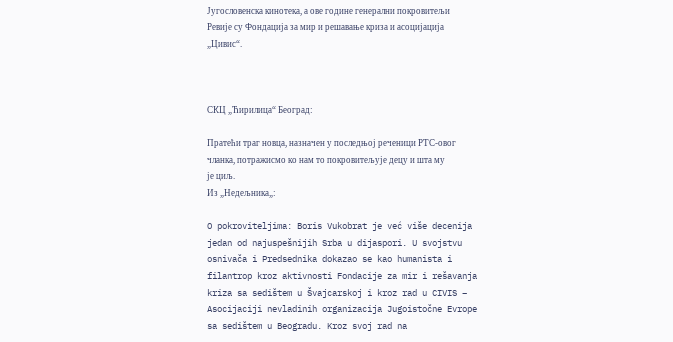Југословенска кинотека, а ове године генерални покровитељи Ревије су Фондација за мир и решавање криза и асоцијација „Цивис“.



СКЦ „Ћирилица“ Београд:

Пратећи траг новца, назначен у последњој реченици РТС-овог чланка, потражисмо ко нам то покровитељује децу и шта му је циљ.
Из „Недељника„:

O pokroviteljima: Boris Vukobrat je već više decenija jedan od najuspešnijih Srba u dijaspori. U svojstvu osnivača i Predsednika dokazao se kao humanista i filantrop kroz aktivnosti Fondacije za mir i rešavanja kriza sa sedištem u Švajcarskoj i kroz rad u CIVIS – Asocijaciji nevladinih organizacija Jugoistočne Evrope sa sedištem u Beogradu. Kroz svoj rad na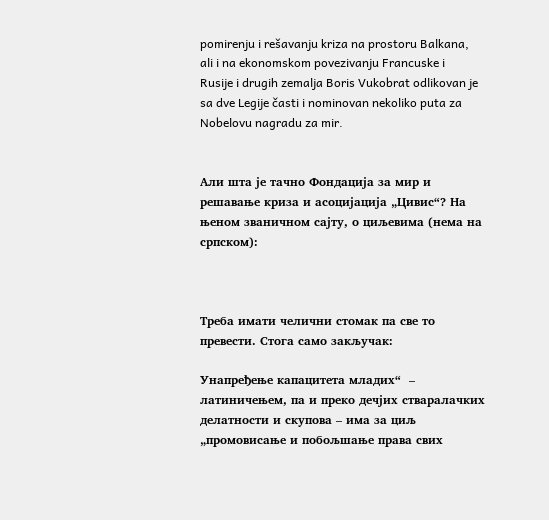pomirenju i rešavanju kriza na prostoru Balkana, ali i na ekonomskom povezivanju Francuske i Rusije i drugih zemalja Boris Vukobrat odlikovan je sa dve Legije časti i nominovan nekoliko puta za Nobelovu nagradu za mir.


Али шта је тачно Фондација за мир и решавање криза и асоцијација „Цивис“? На њеном званичном сајту, о циљевима (нема на српском):



Треба имати челични стомак па све то превести. Стога само закључак:

Унапређење капацитета младих“  – латиничењем, па и преко дечјих стваралачких делатности и скупова – има за циљ „промовисање и побољшање права свих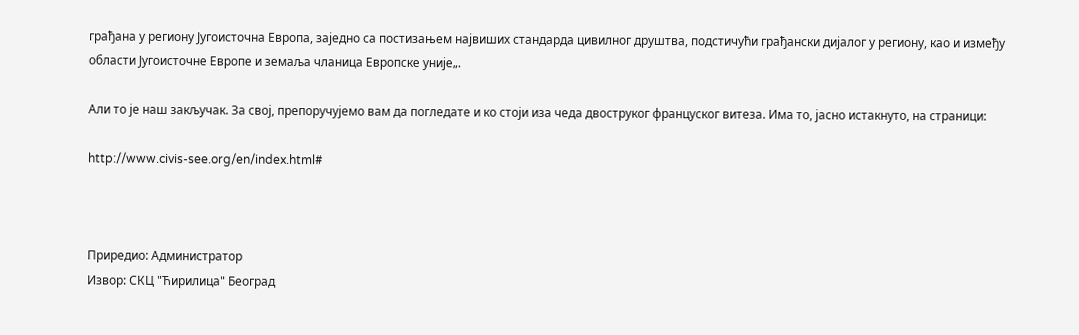грађана у региону Југоисточна Европа, заједно са постизањем највиших стандарда цивилног друштва, подстичући грађански дијалог у региону, као и између области Југоисточне Европе и земаља чланица Европске уније„.

Али то је наш закључак. За свој, препоручујемо вам да погледате и ко стоји иза чеда двоструког француског витеза. Има то, јасно истакнуто, на страници:

http://www.civis-see.org/en/index.html#



Приредио: Администратор
Извор: СКЦ "Ћирилица" Београд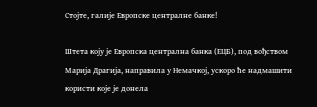Стојте, галије Европске централне банке!

Штета коју је Европска централна банка (ЕЦБ), под вођством Марија Драгија, направила у Немачкој, ускоро ће надмашити користи које је донела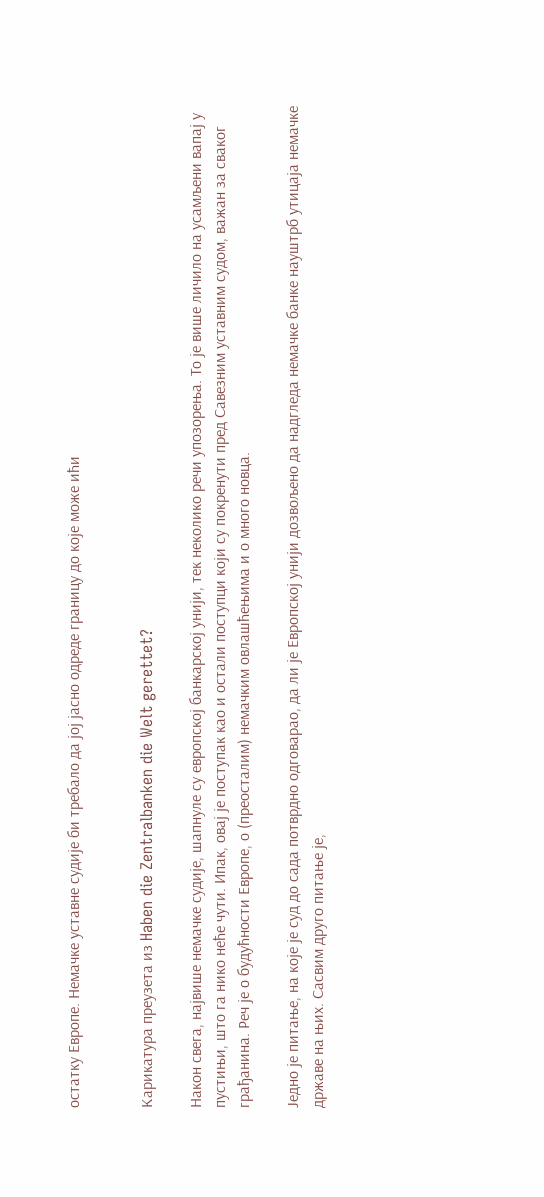остатку Европе. Немачке уставне судије би требало да јој јасно одреде границу до које може ићи


Карикатура преузета из Haben die Zentralbanken die Welt gerettet?

Након свега, највише немачке судије, шапнуле су европској банкарској унији, тек неколико речи упозорења. То је више личило на усамљени вапај у пустињи, што га нико неће чути. Ипак, овај је поступак као и остали поступци који су покренути пред Савезним уставним судом, важан за сваког грађанина. Реч је о будућности Европе, о (преосталим) немачким овлашћењима и о много новца.

Једно је питање, на које је суд до сада потврдно одговарао, да ли је Европској унији дозвољено да надгледа немачке банке науштрб утицаја немачке државе на њих. Сасвим друго питање је,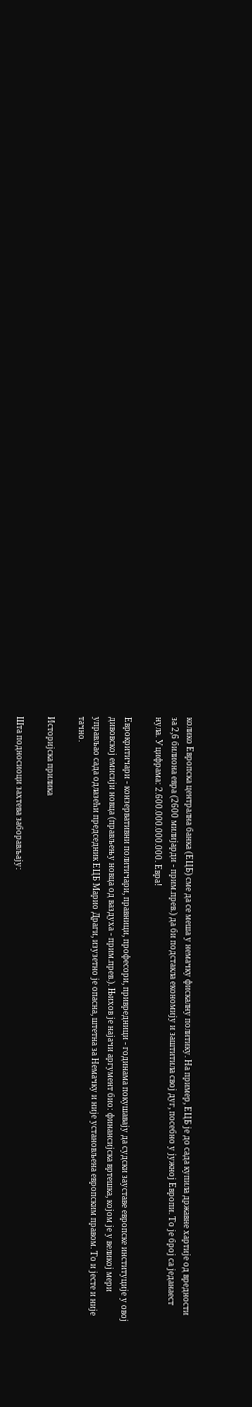колико Европска централна банка (ЕЦБ) сме да се меша у немачку фискалну политику. На пример, ЕЦБ је до сада купила државне хартије од вредности за 2,6 билиона евра (2600 милијарди - прим.прев.) да би подстакла економију и заштитила свој дуг, посебно у јужној Европи. То је број са једанаест нула. У цифрама: 2.600.000.000.000. Евра!

Еврокритичари - конзервативни политичари, правници, професори, привредници - годинама покушавају да судски зауставе европске институције у овој дивовској емисији новца (прављењу новца од ваздуха - прим.прев.). Њихов је најачи аргумент био: финансијска вртешка, којом је у великој мери управљао сада одлазећи председник ЕЦБ Марио Драги, изузетно је опасна, штетна за Немачку и није установљена европским правом. То и јесте и није тачно.

Историјска прилика

Шта подносиоци захтева заборављају: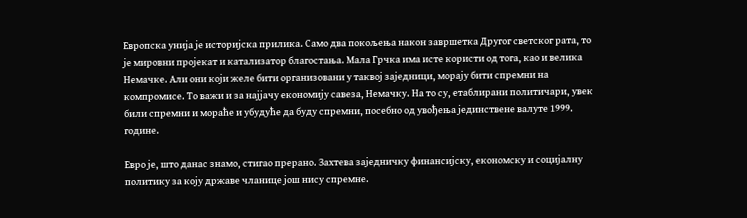Европска унија је историјска прилика. Само два покољења након завршетка Другог светског рата, то је мировни пројекат и катализатор благостања. Мала Грчка има исте користи од тога, као и велика Немачке. Али они који желе бити организовани у таквој заједници, морају бити спремни на компромисе. То важи и за најјачу економију савеза, Немачку. На то су, етаблирани политичари, увек били спремни и мораће и убудуће да буду спремни, посебно од увођења јединствене валуте 1999. године.

Евро је, што данас знамо, стигао прерано. Захтева заједничку финансијску, економску и социјалну политику за коју државе чланице још нису спремне.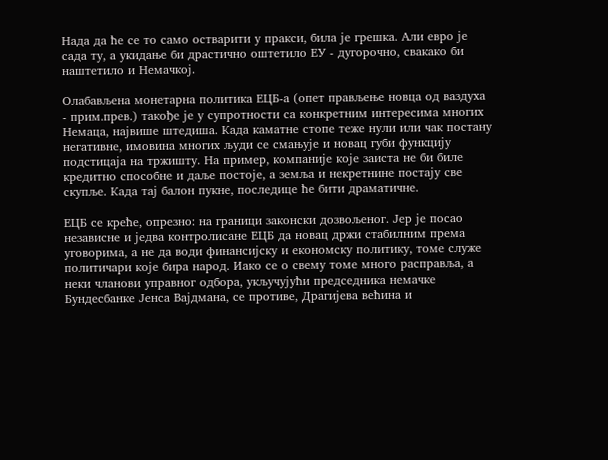Нада да ће се то само остварити у пракси, била је грешка. Али евро је сада ту, а укидање би драстично оштетило ЕУ - дугорочно, свакако би наштетило и Немачкој.

Олабављена монетарна политика ЕЦБ-а (опет прављење новца од ваздуха - прим.прев.) такође је у супротности са конкретним интересима многих Немаца, највише штедиша. Када каматне стопе теже нули или чак постану негативне, имовина многих људи се смањује и новац губи функцију подстицаја на тржишту. На пример, компаније које заиста не би биле кредитно способне и даље постоје, а земља и некретнине постају све скупље. Када тај балон пукне, последице ће бити драматичне.

ЕЦБ се креће, опрезно: на граници законски дозвољеног. Јер је посао независне и једва контролисане ЕЦБ да новац држи стабилним према уговорима, а не да води финансијску и економску политику, томе служе политичари које бира народ. Иако се о свему томе много расправља, а неки чланови управног одбора, укључујући председника немачке Бундесбанке Јенса Вајдмана, се противе, Драгијева већина и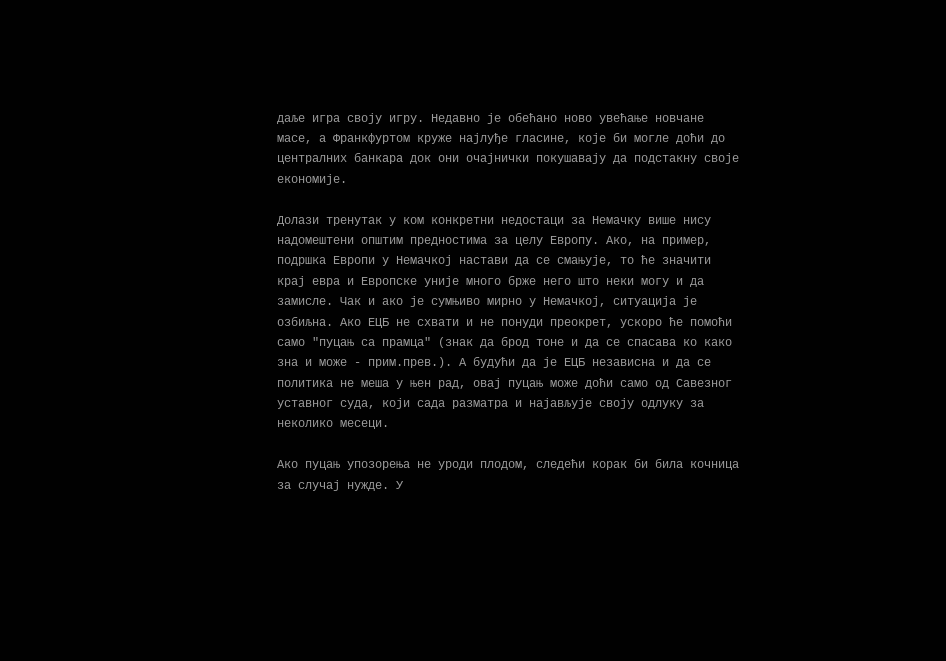даље игра своју игру. Недавно је обећано ново увећање новчане масе, а Франкфуртом круже најлуђе гласине, које би могле доћи до централних банкара док они очајнички покушавају да подстакну своје економије.

Долази тренутак у ком конкретни недостаци за Немачку више нису надомештени општим предностима за целу Европу. Ако, на пример, подршка Европи у Немачкој настави да се смањује, то ће значити крај евра и Европске уније много брже него што неки могу и да замисле. Чак и ако је сумњиво мирно у Немачкој, ситуација је озбиљна. Ако ЕЦБ не схвати и не понуди преокрет, ускоро ће помоћи само "пуцањ са прамца" (знак да брод тоне и да се спасава ко како зна и може - прим.прев.). А будући да је ЕЦБ независна и да се политика не меша у њен рад, овај пуцањ може доћи само од Савезног уставног суда, који сада разматра и најављује своју одлуку за неколико месеци.

Ако пуцањ упозорења не уроди плодом, следећи корак би била кочница за случај нужде. У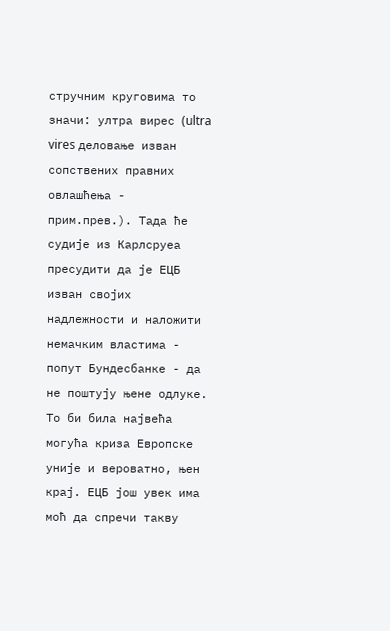стручним круговима то значи: ултра вирес (ultra vires деловање изван сопствених правних овлашћења - прим.прев.). Тада ће судије из Карлсруеа пресудити да је ЕЦБ изван својих надлежности и наложити немачким властима - попут Бундесбанке - да не поштују њене одлуке. То би била највећа могућа криза Европске уније и вероватно, њен крај. ЕЦБ још увек има моћ да спречи такву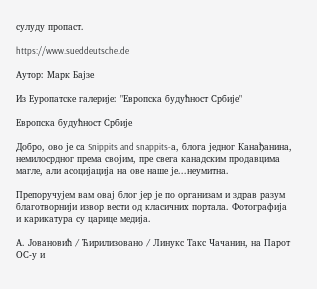сулуду пропаст.

https://www.sueddeutsche.de

Аутор: Марк Бајзе

Из Еуропатске галерије: "Европска будућност Србије"

Европска будућност Србије

Добро, ово је са Snippits and snappits-а, блога једног Канађанина, немилосрдног према својим, пре свега канадским продавцима магле, aли асоцијација на ове наше је...неумитна.

Препоручујем вам овај блог јер је по организам и здрав разум благотворнији извор вести од класичних портала. Фотографија и карикатура су царице медија.

А. Јовановић / Ћирилизовано / Линукс Такс Чачанин, на Парот ОС-у и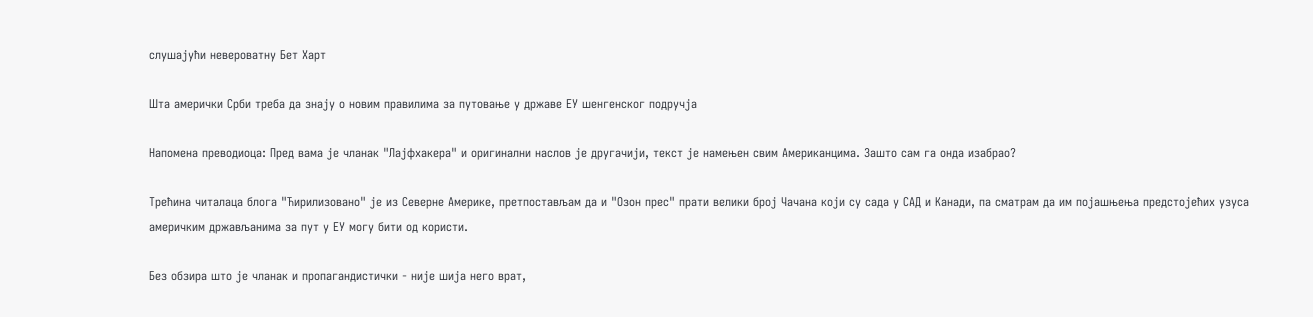слушајући невероватну Бет Харт

Шта амерички Срби треба да знају о новим правилима за путовање у државе ЕУ шенгенског подручја

Напомена преводиоца: Пред вама је чланак "Лајфхакера" и оригинални наслов је другачији, текст је намењен свим Американцима. Зашто сам га онда изабрао?

Трећина читалаца блога "Ћирилизовано" је из Северне Америке, претпостављам да и "Озон прес" прати велики број Чачана који су сада у САД и Канади, па сматрам да им појашњења предстојећих узуса америчким држављанима за пут у ЕУ могу бити од користи.

Без обзира што је чланак и пропагандистички - није шија него врат,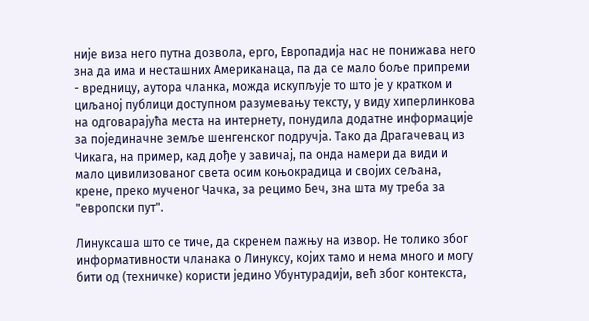није виза него путна дозвола, ерго, Европадија нас не понижава него зна да има и несташних Американаца, па да се мало боље припреми - вредницу, аутора чланка, можда искупљује то што је у кратком и циљаној публици доступном разумевању тексту, у виду хиперлинкова на одговарајућа места на интернету, понудила додатне информације за појединачне земље шенгенског подручја. Тако да Драгачевац из Чикага, на пример, кад дође у завичај, па онда намери да види и мало цивилизованог света осим коњокрадица и својих сељана, крене, преко мученог Чачка, за рецимо Беч, зна шта му треба за "европски пут".

Линуксаша што се тиче, да скренем пажњу на извор. Не толико због информативности чланака о Линуксу, којих тамо и нема много и могу бити од (техничке) користи једино Убунтурадији, већ због контекста,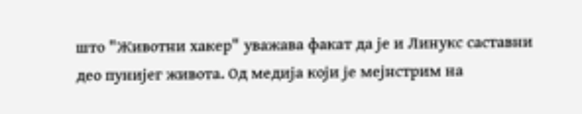што "Животни хакер" уважава факат да је и Линукс саставни део пунијег живота. Од медија који је мејнстрим на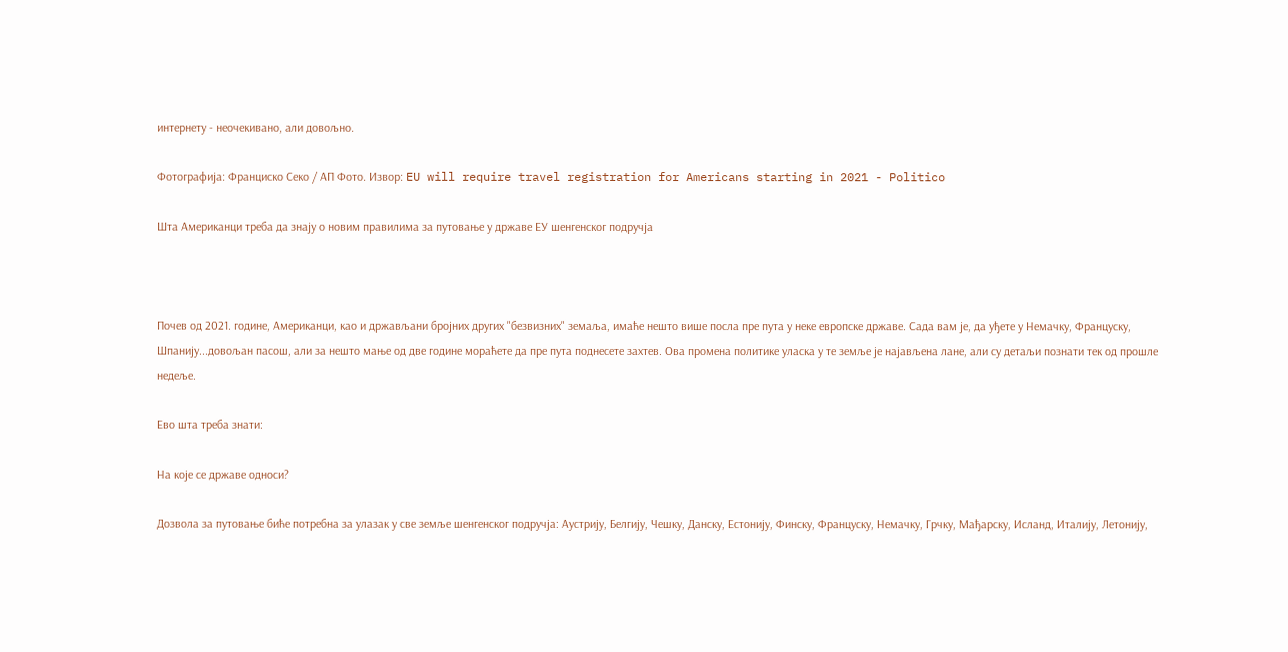интернету - неочекивано, али довољно.

Фотографија: Франциско Секо / АП Фото. Извор: EU will require travel registration for Americans starting in 2021 - Politico

Шта Американци треба да знају о новим правилима за путовање у државе ЕУ шенгенског подручја



Почев од 2021. године, Американци, као и држављани бројних других "безвизних" земаља, имаће нешто више посла пре пута у неке европске државе. Сада вам је, да уђете у Немачку, Француску, Шпанију...довољан пасош, али за нешто мање од две године мораћете да пре пута поднесете захтев. Ова промена политике уласка у те земље је најављена лане, али су детаљи познати тек од прошле недеље.

Ево шта треба знати:

На које се државе односи?

Дозвола за путовање биће потребна за улазак у све земље шенгенског подручја: Аустрију, Белгију, Чешку, Данску, Естонију, Финску, Француску, Немачку, Грчку, Мађарску, Исланд, Италију, Летонију,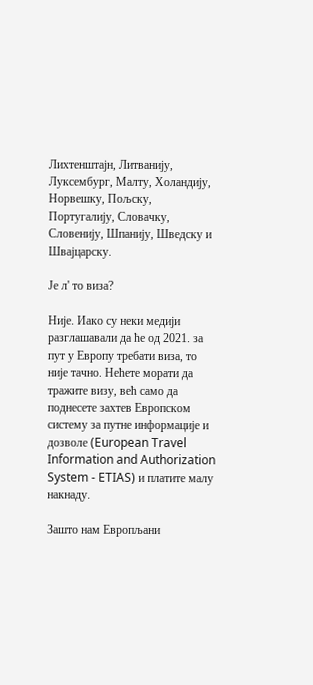Лихтенштајн, Литванију, Луксембург, Малту, Холандију, Норвешку, Пољску, Португалију, Словачку, Словенију, Шпанију, Шведску и Швајцарску.

Је л' то виза?

Није. Иако су неки медији разглашавали да ће од 2021. за пут у Европу требати виза, то није тачно. Нећете морати да тражите визу, већ само да поднесете захтев Европском систему за путне информације и дозволе (European Travel Information and Authorization System - ETIAS) и платите малу накнаду.

Зашто нам Европљани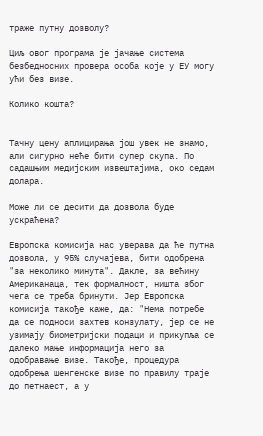траже путну дозволу?

Циљ овог програма је јачање система безбедносних провера особа које у ЕУ могу ући без визе.

Колико кошта?


Тачну цену аплицирања још увек не знамо, али сигурно неће бити супер скупа. По садашњим медијским извештајима, око седам долара.

Може ли се десити да дозвола буде ускраћена?

Европска комисија нас уверава да ће путна дозвола, у 95% случајева, бити одобрена "за неколико минута". Дакле, за већину Американаца, тек формалност, ништа због чега се треба бринути. Јер Европска комисија такође каже, да: "Нема потребе да се подноси захтев конзулату, јер се не узимају биометријски подаци и прикупља се далеко мање информација него за одобравање визе. Такође, процедура одобрења шенгенске визе по правилу траје до петнаест, а у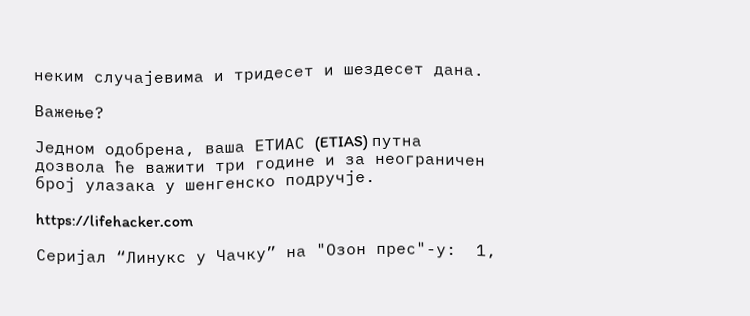неким случајевима и тридесет и шездесет дана.

Важење?

Једном одобрена, ваша ЕТИАС (ETIAS) путна дозвола ће важити три године и за неограничен број улазака у шенгенско подручје.

https://lifehacker.com

Серијал “Линукс у Чачку” на "Озон прес"-у:  1,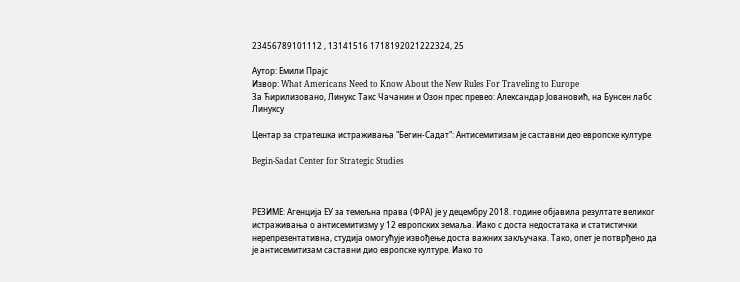23456789101112 , 13141516 1718192021222324, 25

Аутор: Емили Прајс
Извор: What Americans Need to Know About the New Rules For Traveling to Europe
За Ћирилизовано, Линукс Такс Чачанин и Озон прес превео: Александар Јовановић, на Бунсен лабс Линуксу

Центар за стратешка истраживања "Бегин-Садат": Антисемитизам је саставни део европске културе

Begin-Sadat Center for Strategic Studies



РЕЗИМЕ: Агенција ЕУ за темељна права (ФРА) је у децембру 2018. године објавила резултате великог истраживања о антисемитизму у 12 европских земаља. Иако с доста недостатака и статистички нерепрезентативна, студија омогућује извођење доста важних закључака. Тако, опет је потврђено да је антисемитизам саставни дио европске културе. Иако то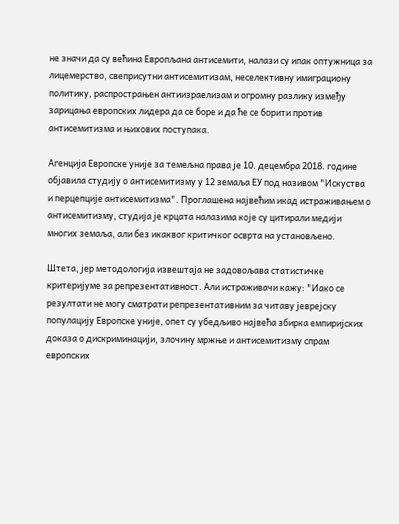не значи да су већина Европљана антисемити, налази су ипак оптужница за лицемерство, свеприсутни антисемитизам, неселективну имиграциону политику, распрострањен антиизраелизам и огромну разлику између зарицања европских лидера да се боре и да ће се борити против антисемитизма и њихових поступака.

Агенција Европске уније за темељна права је 10. децембра 2018. године објавила студију о антисемитизму у 12 земаља ЕУ под називом "Искуства и перцепције антисемитизма". Проглашена највећим икад истраживањем о антисемитизму, студија је крцата налазима које су цитирали медији многих земаља, али без икаквог критичког осврта на установљено.

Штета, јер методологија извештаја не задовољава статистичке критеријуме за репрезентативност. Али истраживачи кажу: "Иако се резултати не могу сматрати репрезентативним за читаву јеврејску популацију Европске уније, опет су убедљиво највећа збирка емпиријских доказа о дискриминацији, злочину мржње и антисемитизму спрам европских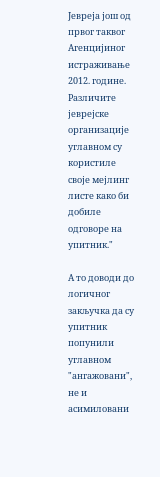Јевреја још од првог таквог Агенцијиног истраживање 2012. године. Различите јеврејске организације углавном су користиле своје мејлинг листе како би добиле одговоре на упитник."

А то доводи до логичног закључка да су упитник попунили углавном "ангажовани", не и асимиловани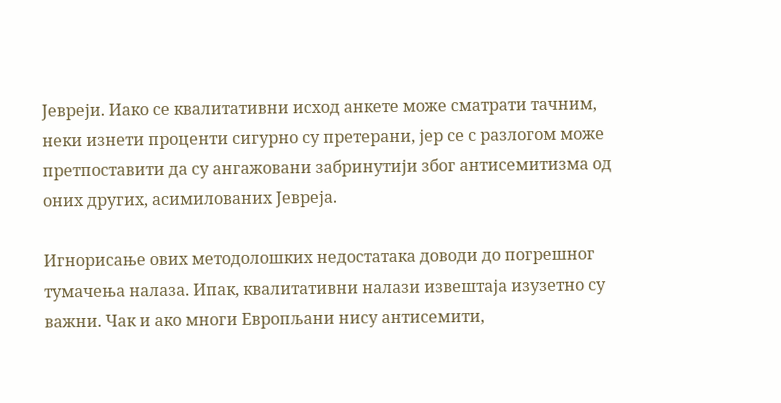Јевреји. Иако се квалитативни исход анкете може сматрати тачним, неки изнети проценти сигурно су претерани, јер се с разлогом може претпоставити да су ангажовани забринутији због антисемитизма од оних других, асимилованих Јевреја.

Игнорисање ових методолошких недостатака доводи до погрешног тумачења налаза. Ипак, квалитативни налази извештаја изузетно су важни. Чак и ако многи Европљани нису антисемити,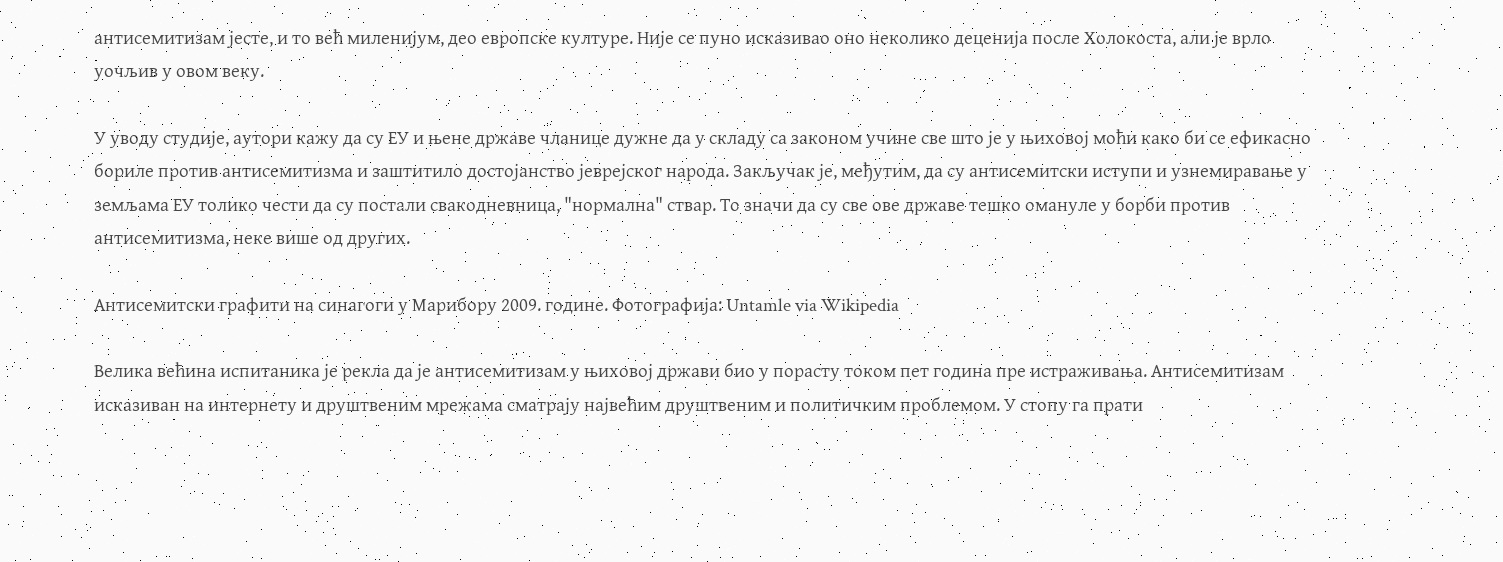антисемитизам јесте, и то већ миленијум, део европске културе. Није се пуно исказивао оно неколико деценија после Холокоста, али је врло уочљив у овом веку.

У уводу студије, аутори кажу да су ЕУ и њене државе чланице дужне да у складу са законом учине све што је у њиховој моћи како би се ефикасно бориле против антисемитизма и заштитило достојанство јеврејског народа. Закључак је, међутим, да су антисемитски иступи и узнемиравање у земљама ЕУ толико чести да су постали свакодневница, "нормална" ствар. То значи да су све ове државе тешко омануле у борби против антисемитизма, неке више од других.

Антисемитски графити на синагоги у Марибору 2009. године. Фотографија: Untamle via Wikipedia

Велика већина испитаника је рекла да је антисемитизам у њиховој држави био у порасту током пет година пре истраживања. Антисемитизам исказиван на интернету и друштвеним мрежама сматрају највећим друштвеним и политичким проблемом. У стопу га прати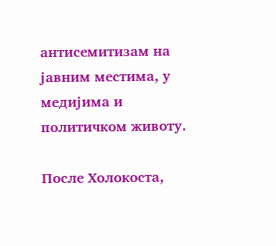антисемитизам на јавним местима, у медијима и политичком животу.

После Холокоста,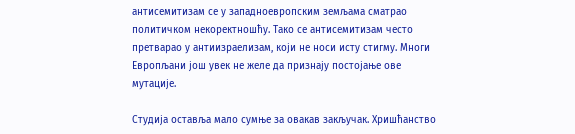антисемитизам се у западноевропским земљама сматрао политичком некоректношћу. Тако се антисемитизам често претварао у антиизраелизам, који не носи исту стигму. Многи Европљани још увек не желе да признају постојање ове мутације.

Студија оставља мало сумње за овакав закључак. Хришћанство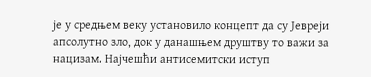је у средњем веку установило концепт да су Јевреји апсолутно зло, док у данашњем друштву то важи за нацизам. Најчешћи антисемитски иступ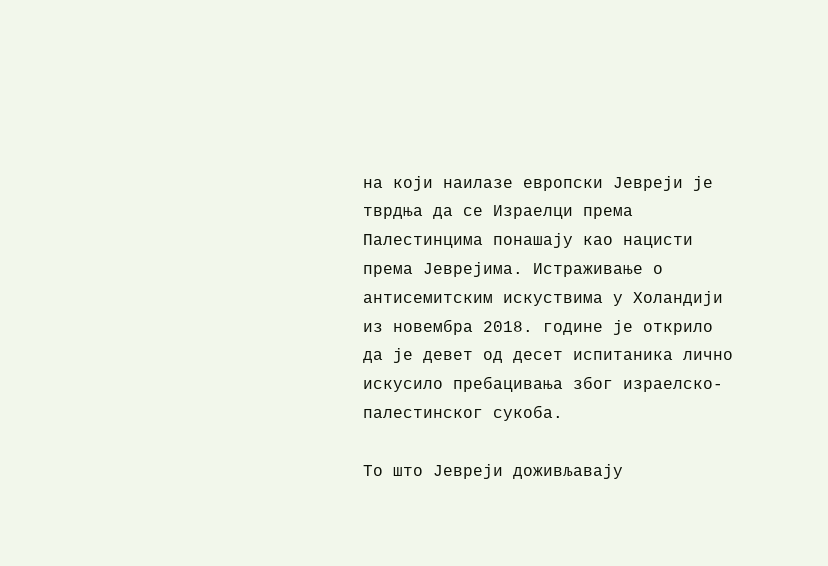на који наилазе европски Јевреји је тврдња да се Израелци према Палестинцима понашају као нацисти према Јеврејима. Истраживање о антисемитским искуствима у Холандији из новембра 2018. године је открило да је девет од десет испитаника лично искусило пребацивања због израелско-палестинског сукоба.

То што Јевреји доживљавају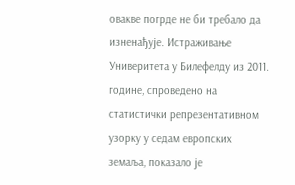овакве погрде не би требало да изненађује. Истраживање Универитета у Билефелду из 2011. године, спроведено на статистички репрезентативном узорку у седам европских земаља, показало је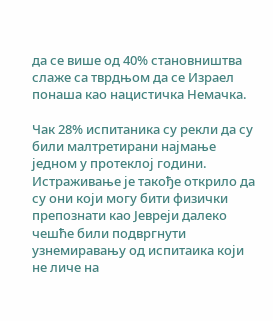да се више од 40% становништва слаже са тврдњом да се Израел понаша као нацистичка Немачка.

Чак 28% испитаника су рекли да су били малтретирани најмање једном у протеклој години. Истраживање је такође открило да су они који могу бити физички препознати као Јевреји далеко чешће били подвргнути узнемиравању од испитаика који не личе на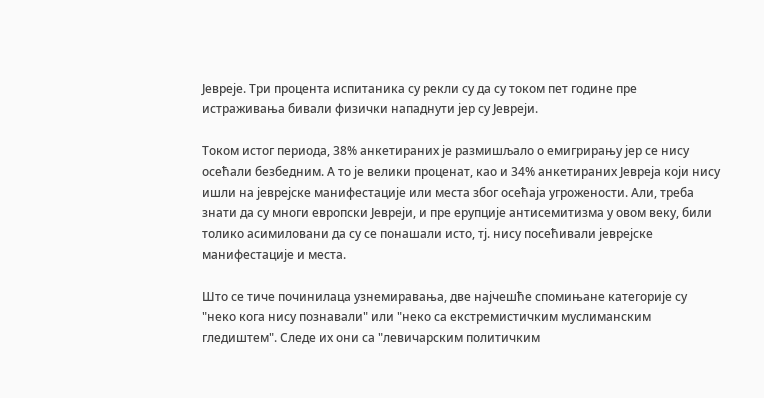Јевреје. Три процента испитаника су рекли су да су током пет године пре истраживања бивали физички нападнути јер су Јевреји.

Током истог периода, 38% анкетираних је размишљало о емигрирању јер се нису осећали безбедним. А то је велики проценат, као и 34% анкетираних Јевреја који нису ишли на јеврејске манифестације или места због осећаја угрожености. Али, треба знати да су многи европски Јевреји, и пре ерупције антисемитизма у овом веку, били толико асимиловани да су се понашали исто, тј. нису посећивали јеврејске манифестације и места.

Што се тиче починилаца узнемиравања, две најчешће спомињане категорије су "неко кога нису познавали" или "неко са екстремистичким муслиманским гледиштем". Следе их они са "левичарским политичким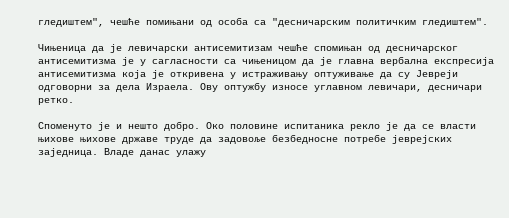гледиштем", чешће помињани од особа са "десничарским политичким гледиштем".

Чињеница да је левичарски антисемитизам чешће спомињан од десничарског антисемитизма је у сагласности са чињеницом да је главна вербална експресија антисемитизма која је откривена у истраживању оптуживање да су Јевреји одговорни за дела Израела. Ову оптужбу износе углавном левичари, десничари ретко.

Споменуто је и нешто добро. Око половине испитаника рекло је да се власти њихове њихове државе труде да задовоље безбедносне потребе јеврејских заједница. Владе данас улажу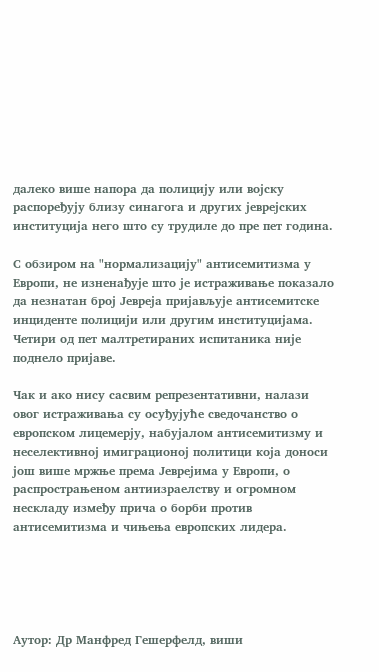далеко више напора да полицију или војску распоређују близу синагога и других јеврејских институција него што су трудиле до пре пет година.

С обзиром на "нормализацију" антисемитизма у Европи, не изненађује што је истраживање показало да незнатан број Јевреја пријављује антисемитске инциденте полицији или другим институцијама. Четири од пет малтретираних испитаника није поднело пријаве.

Чак и ако нису сасвим репрезентативни, налази овог истраживања су осуђујуће сведочанство о европском лицемерју, набујалом антисемитизму и неселективној имиграционој политици која доноси још више мржње према Јеврејима у Европи, о распрострањеном антиизраелству и огромном нескладу између прича о борби против антисемитизма и чињења европских лидера.





Аутор: Др Манфред Гешерфелд, виши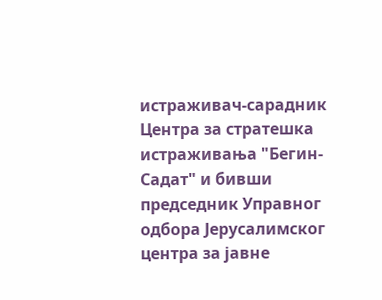истраживач-сарадник Центра за стратешка истраживања "Бегин-Садат" и бивши председник Управног одбора Јерусалимског центра за јавне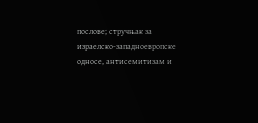послове; стручњак за израелско-западноевропске односе, антисемитизам и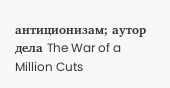антиционизам; аутор дела The War of a Million Cuts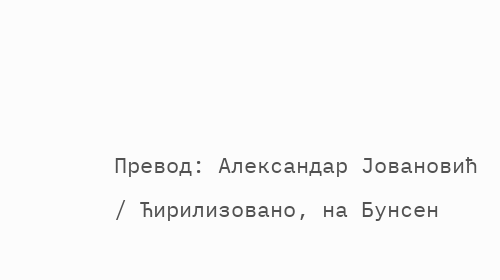Превод: Александар Јовановић / Ћирилизовано, на Бунсен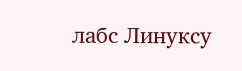лабс Линуксу